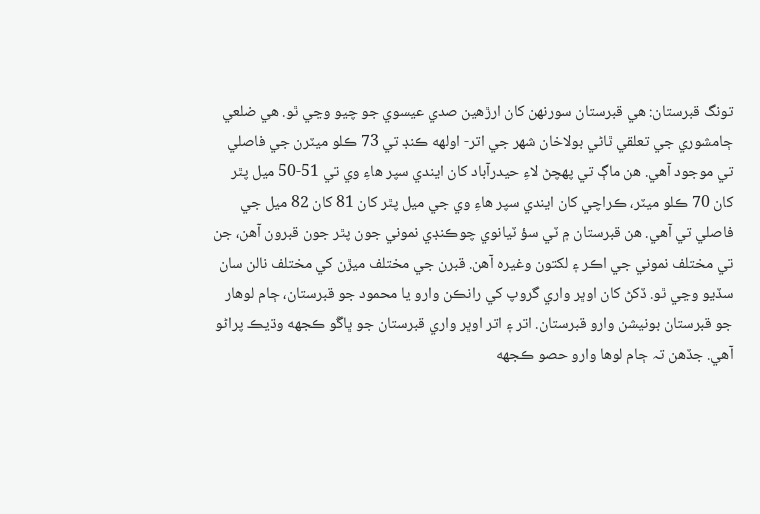تونگ قبرستان: هي قبرستان سورنهن کان ارڙهين صدي عيسوي جو چيو وڃي ٿو. هي ضلعي ڄامشوري جي تعلقي ٿاڻي بولاخان شھر جي اتر- اولھه ڪنڊ تي 73 ڪلو ميٽرن جي فاصلي تي موجود آهي. هن ماڳ تي پھچڻ لاءِ حيدرآباد کان ايندي سپر ھاءِ وي تي 51-50 ميل پٿر کان 70 ڪلو ميٽر، ڪراچي کان ايندي سپر ھاءِ وي جي ميل پٿر کان 81 کان 82 ميل جي فاصلي تي آهي. ھن قبرستان ۾ ٽي سؤ ٽيانوي چوڪنڊي نموني جون پٿر جون قبرون آھن، جن تي مختلف نموني جي اڪر ۽ لکتون وغيرہ آھن. قبرن جي مختلف ميڙن کي مختلف نالن سان سڏيو وڃي ٿو. ڏکڻ کان اوڀر واري گروپ کي رانڪن وارو يا محمود جو قبرستان، ڄام لوھار جو قبرستان بونيشن وارو قبرستان. اتر ۽ اتر اوڀر واري قبرستان جو ڀاڱو ڪجهه وڌيڪ پراڻو آھي. جڏھن تہ ڄام لوھا وارو حصو ڪجهه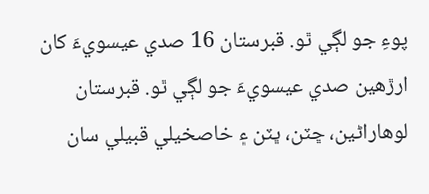پوءِ جو لڳي ٿو. قبرستان 16 صدي عيسويءَ کان ارڙھين صدي عيسويءَ جو لڳي ٿو. قبرستان لوھاراڻين، ڇٽن، ڀٽن ۽ خاصخيلي قبيلي سان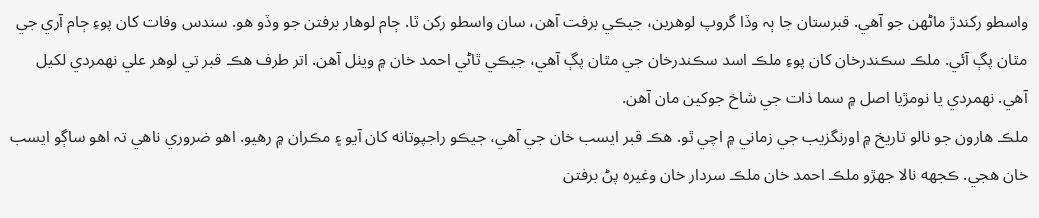واسطو رکندڙ ماڻھن جو آهي. قبرستان جا ٻہ وڏا گروپ لوھرين، جيڪي برفت آھن، سان واسطو رکن ٿا. ڄام لوھار برفتن جو وڏو ھو. سندس وفات کان پوءِ ڄام آري جي مٿان پڳ آئي. ملڪ سڪندرخان کان پوءِ ملڪ اسد سڪندرخان جي مٿان پڳ آھي، جيڪي ٿاڻي احمد خان ۾ ويٺل آھن. اتر طرف ھڪ قبر تي لوھر علي نھمردي لکيل آھي. نھمردي يا نومڙيا اصل ۾ سما ذات جي شاخ جوکين مان آھن.
ملڪ ھارون جو نالو تاريخ ۾ اورنگزيب جي زماني ۾ اچي ٿو. ھڪ قبر ايسب خان جي آھي، جيڪو راجپوتانه کان آيو ۽ مڪران ۾ رھيو. اھو ضروري ناھي تہ اھو ساڳو ايسب خان ھجي. ڪجهه نالا جهڙو ملڪ احمد خان ملڪ سردار خان وغيرہ پڻ برفتن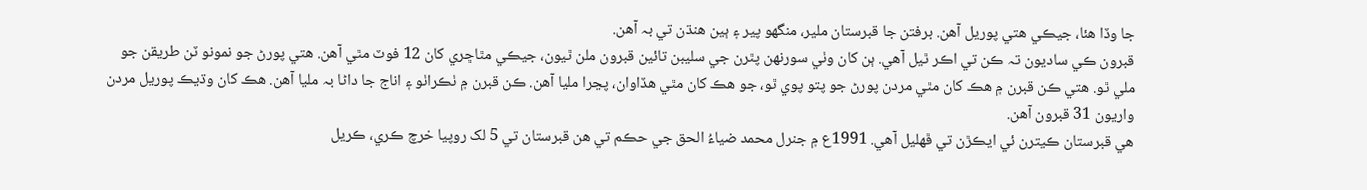جا وڏا ھئا، جيڪي ھتي پوريل آھن. برفتن جا قبرستان ملير، منگهو پير ۽ ٻين ھنڌن تي بہ آھن.
قبرون ڪي ساديون تہ ڪن تي اڪر ٿيل آھي. ٻن کان وٺي سورنھن پٿرن جي سليبن تائين قبرون ملن ٿيون، جيڪي مٿاڇري کان 12 فوٽ مٿي آھن. ھتي پورڻ جو نمونو ٽن طريقن جو ملي ٿو. ھتي ڪن قبرن ۾ ھڪ کان مٿي مردن پورڻ جو پتو پوي ٿو، جو ھڪ کان مٿي ھڏاوان، پڃرا مليا آھن. ڪن قبرن ۾ ٺڪراٺو ۽ اناج جا داڻا بہ مليا آھن. ھڪ کان وڌيڪ پوريل مردن واريون 31 قبرون آھن.
ھي قبرستان ڪيترن ئي ايڪڙن تي ڦھليل آھي. 1991ع ۾ جنرل محمد ضياءُ الحق جي حڪم تي ھن قبرستان تي 5 لک روپيا خرچ ڪري، ڪريل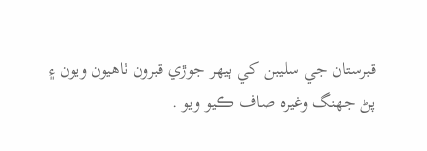قبرستان جي سليبن کي ٻيھر جوڙي قبرون ٺاھيون ويون ۽ پڻ جهنگ وغيرہ صاف ڪيو ويو .